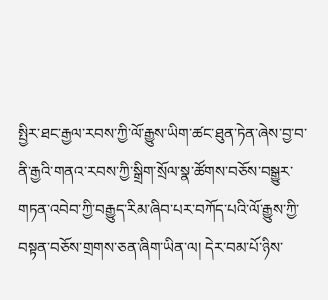སྤྱིར་ཐང་རྒྱལ་རབས་ཀྱི་ལོ་རྒྱུས་ཡིག་ཚང་ཐུན་ཏེན་ཞེས་བྱ་བ་ནི་རྒྱའི་གནའ་རབས་ཀྱི་སྒྲིག་སྲོལ་སྣ་ཚོགས་བཅོས་བསྒྱུར་གཏན་འབེབ་ཀྱི་བརྒྱུད་རིམ་ཞིབ་པར་བཀོད་པའི་ལོ་རྒྱུས་ཀྱི་བསྟན་བཅོས་གྲགས་ཅན་ཞིག་ཡིན་ལ། དེར་བམ་པོ་ཉིས་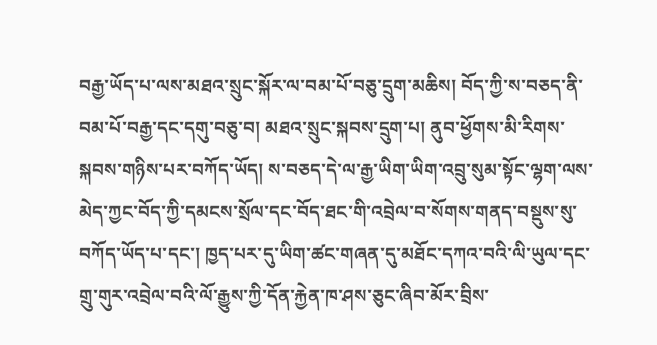བརྒྱ་ཡོད་པ་ལས་མཐའ་སྲུང་སྐོར་ལ་བམ་པོ་བཅུ་དྲུག་མཆིས། བོད་ཀྱི་ས་བཅད་ནི་བམ་པོ་བརྒྱ་དང་དགུ་བཅུ་བ། མཐའ་སྲུང་སྐབས་དྲུག་པ། ནུབ་ཕྱོགས་མི་རིགས་སྐབས་གཉིས་པར་བཀོད་ཡོད། ས་བཅད་དེ་ལ་རྒྱ་ཡིག་ཡིག་འབྲུ་སུམ་སྟོང་ལྷག་ལས་མེད་ཀྱང་བོད་ཀྱི་དམངས་སྲོལ་དང་བོད་ཐང་གི་འབྲེལ་བ་སོགས་གནད་བསྡུས་སུ་བཀོད་ཡོད་པ་དང་། ཁྱད་པར་དུ་ཡིག་ཚང་གཞན་དུ་མཐོང་དཀའ་བའི་ལི་ཡུལ་དང་གྲུ་གུར་འབྲེལ་བའི་ལོ་རྒྱུས་ཀྱི་དོན་རྐྱེན་ཁ་ཤས་ཅུང་ཞིབ་མོར་བྲིས་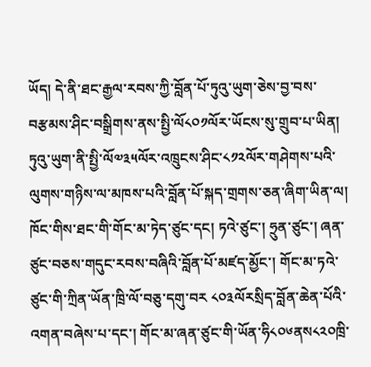ཡོད། དེ་ནི་ཐང་རྒྱལ་རབས་ཀྱི་བློན་པོ་ཏུའུ་ཡུག་ཅེས་བྱ་བས་བརྩམས་ཤིང་བསྒྲིགས་ནས་སྤྱི་ལོ༨༠༡ལོར་ཡོངས་སུ་གྲུབ་པ་ཡིན། ཏུའུ་ཡུག་ནི་སྤྱི་ལོ༧༣༥ལོར་འཁྲུངས་ཤིང་༨༡༢ལོར་གཤེགས་པའི་ལུགས་གཉིས་ལ་མཁས་པའི་བློན་པོ་སྐད་གྲགས་ཅན་ཞིག་ཡིན་ལ། ཁོང་གིས་ཐང་གི་གོང་མ་ཏེད་ཙུང་དང། ཏའེ་ཙུང་། ཧྲུན་ཙུང་། ཞན་ཙུང་བཅས་གདུང་རབས་བཞིའི་བློན་པོ་མཛད་མྱོང་། གོང་མ་ཏའེ་ཙུང་གི་ཀྲིན་ཡོན་ཁྲི་ལོ་བཅུ་དགུ་བར ༨༠༣ལོརསྲིད་བློན་ཆེན་པོའི་འགན་བཞེས་པ་དང་། གོང་མ་ཞན་ཙུང་གི་ཡོན་ཧི༨༠༦ནས༨༢༠ཁྲི་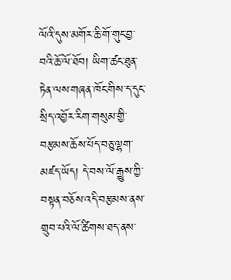ལོའི་དུས་མགོར་ཆི་གོ་གུང་བྱ་བའི་ཆོ་ལོ་ཐོབ། ཡིག་ཚང་ཐུན་ཏེན་ལས་གཞན་ཁོང་གིས་ད་དུང་སྲིད་འབྱོར་རིག་གསུམ་གྱི་བརྩམས་ཆོས་པོད་བཅུ་ལྷག་མཛད་ཡོད། དེ་བས་ལོ་རྒྱུས་ཀྱི་བསྟན་བཅོས་འདི་བརྩམས་ནས་གྲུབ་པའི་ལོ་ཚིགས་ཐད་ནས་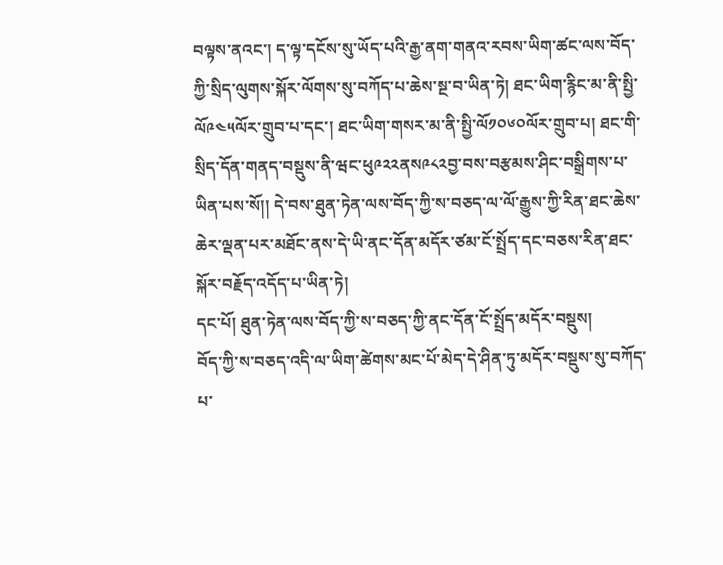བལྟས་ནའང་། ད་ལྟ་དངོས་སུ་ཡོད་པའི་རྒྱ་ནག་གནའ་རབས་ཡིག་ཚང་ལས་བོད་ཀྱི་སྲིད་ལུགས་སྐོར་ལོགས་སུ་བཀོད་པ་ཆེས་སྔ་བ་ཡིན་ཏེ། ཐང་ཡིག་རྙིང་མ་ནི་སྤྱི་ལོ༩༤༥ལོར་གྲུབ་པ་དང་། ཐང་ཡིག་གསར་མ་ནི་སྤྱི་ལོ༡༠༦༠ལོར་གྲུབ་པ། ཐང་གི་སྲིད་དོན་གནད་བསྡུས་ནི་ཝང་ཕུ༩༢༢ནས༩༨༢བྱ་བས་བརྩམས་ཤིང་བསྒྲིགས་པ་ཡིན་པས་སོ།། དེ་བས་ཐུན་ཏེན་ལས་བོད་ཀྱི་ས་བཅད་ལ་ལོ་རྒྱུས་ཀྱི་རིན་ཐང་ཆེས་ཆེར་ལྡན་པར་མཐོང་ནས་དེ་ཡི་ནང་དོན་མདོར་ཙམ་ངོ་སྤྲོད་དང་བཅས་རིན་ཐང་སྐོར་བརྗོད་འདོད་པ་ཡིན་ཏེ།
དང་པོ། ཐུན་ཏེན་ལས་བོད་ཀྱི་ས་བཅད་ཀྱི་ནང་དོན་ངོ་སྤྲོད་མདོར་བསྡུས།
བོད་ཀྱི་ས་བཅད་འདི་ལ་ཡིག་ཚེགས་མང་པོ་མེད་དེ་ཤིན་ཏུ་མདོར་བསྡུས་སུ་བཀོད་པ་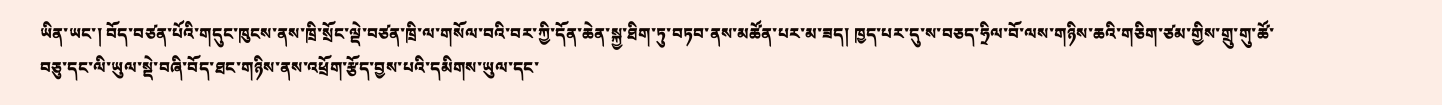ཡིན་ཡང་། བོད་བཙན་པོའི་གདུང་ཁུངས་ནས་ཁྲི་སྲོང་ལྡེ་བཙན་ཁྲི་ལ་གསོལ་བའི་བར་ཀྱི་དོན་ཆེན་སྐྱ་ཐིག་ཏུ་བཏབ་ནས་མཚོན་པར་མ་ཟད། ཁྱད་པར་དུ་ས་བཅད་ཧྲིལ་བོ་ལས་གཉིས་ཆའི་གཅིག་ཙམ་གྱིས་གྲུ་གུ་ཚོ་བཅུ་དང་ལི་ཡུལ་སྡེ་བཞི་བོད་ཐང་གཉིས་ནས་འཕྲོག་རྩོད་བྱས་པའི་དམིགས་ཡུལ་དང་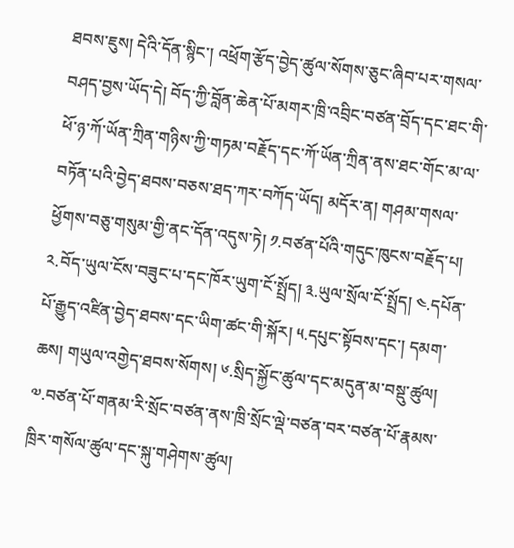ཐབས་ཇུས། དེའི་དོན་སྙིང་། འཕྲོག་རྩོད་བྱེད་ཚུལ་སོགས་ཅུང་ཞིབ་པར་གསལ་བཤད་བྱས་ཡོད་དེ། བོད་ཀྱི་བློན་ཆེན་པོ་མགར་ཁྲི་འབྲིང་བཙན་བྲོད་དང་ཐང་གི་ཕོ་ཉ་ཀོ་ཡོན་ཀྲིན་གཉིས་ཀྱི་གཏམ་བརྗོད་དང་ཀོ་ཡོན་ཀྲིན་ནས་ཐང་གོང་མ་ལ་བཏོན་པའི་བྱེད་ཐབས་བཅས་ཐད་ཀར་བཀོད་ཡོད། མདོར་ན། གཤམ་གསལ་ཕྱོགས་བཅུ་གསུམ་གྱི་ནང་དོན་འདུས་ཏེ། ༡.བཙན་པོའི་གདུང་ཁུངས་བརྗོད་པ། ༢.བོད་ཡུལ་ངོས་བཟུང་པ་དང་ཁོར་ཡུག་ངོ་སྤྲོད། ༣.ཡུལ་སྲོལ་ངོ་སྤྲོད། ༤.དཔོན་པོ་རྒྱུད་འཛིན་བྱེད་ཐབས་དང་ཡིག་ཚང་གི་སྐོར། ༥.དཔུང་སྟོབས་དང་། དམག་ཆས། གཡུལ་འགྱེད་ཐབས་སོགས། ༦.སྲིད་སྐྱོང་ཚུལ་དང་མདུན་མ་བསྡུ་ཚུལ། ༧.བཙན་པོ་གནམ་རི་སྲོང་བཙན་ནས་ཁྲི་སྲོང་ལྡེ་བཙན་བར་བཙན་པོ་རྣམས་ཁྲིར་གསོལ་ཚུལ་དང་སྐུ་གཤེགས་ཚུལ།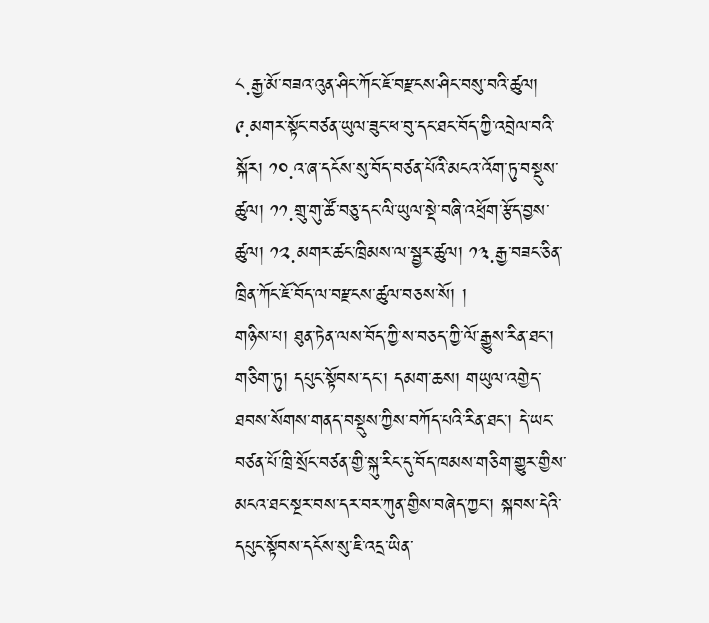༨.རྒྱ་མོ་བཟའ་འུན་ཤིང་ཀོང་ཇོ་བརྫངས་ཤིང་བསུ་བའི་ཚུལ། ༩.མགར་སྟོང་བཙན་ཡུལ་ཟུང་ཕ་བུ་དང་ཐང་བོད་ཀྱི་འབྲེལ་བའི་སྐོར། ༡༠.འ་ཞ་དངོས་སུ་བོད་བཙན་པོའི་མངའ་འོག་ཏུ་བསྡུས་ཚུལ། ༡༡.གྲུ་གུ་ཚོ་བཅུ་དང་ལི་ཡུལ་སྡེ་བཞི་འཕྲོག་རྩོད་བྱས་ཚུལ། ༡༢.མགར་ཚང་ཁྲིམས་ལ་སྦྱར་ཚུལ། ༡༣.རྒྱ་བཟང་ཅིན་ཁྲིན་ཀོང་ཇོ་བོད་ལ་བརྫངས་ཚུལ་བཅས་སོ། །
གཉིས་པ། ཐུན་ཏེན་ལས་བོད་ཀྱི་ས་བཅད་ཀྱི་ལོ་རྒྱུས་རིན་ཐང་།
གཅིག་ཏུ། དཔུང་སྟོབས་དང་། དམག་ཆས། གཡུལ་འགྱེད་ཐབས་སོགས་གནད་བསྡུས་ཀྱིས་བཀོད་པའི་རིན་ཐང་། དེ་ཡང་བཙན་པོ་ཁྲི་སྲོང་བཙན་གྱི་སྐུ་རིང་དུ་བོད་ཁམས་གཅིག་གྱུར་གྱིས་མངའ་ཐང་སྔར་བས་དར་བར་ཀུན་གྱིས་བཞེད་ཀྱང་། སྐབས་དེའི་དཔུང་སྟོབས་དངོས་སུ་ཇི་འདྲ་ཡིན་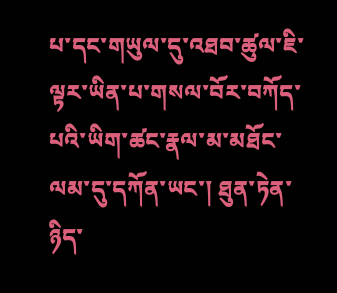པ་དང་གཡུལ་དུ་འཐབ་ཚུལ་ཇི་ལྟར་ཡིན་པ་གསལ་བོར་བཀོད་པའི་ཡིག་ཚང་རྣལ་མ་མཐོང་ལམ་དུ་དཀོན་ཡང་། ཐུན་ཏེན་ཉིད་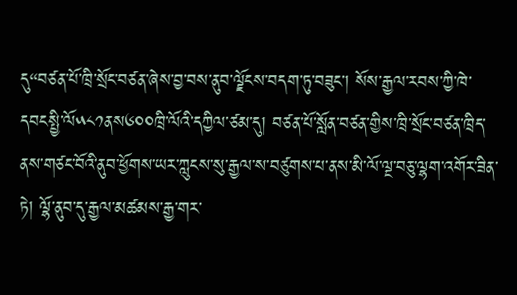དུ“བཙན་པོ་ཁྲི་སྲོང་བཙན་ཞེས་བྱ་བས་ནུབ་ལྗོངས་བདག་ཏུ་བཟུང་། སོས་རྒྱལ་རབས་ཀྱི་ཁེ་དབངསྤྱི་ལོ༥༨༡ནས༦༠༠ཁྲི་ལོའི་དཀྱིལ་ཙམ་དུ། བཙན་པོ་སློན་བཙན་གྱིས་ཁྲི་སྲོང་བཙན་ཁྲིད་ནས་གཙང་བོའི་ནུབ་ཕྱོགས་ཡར་ཀླུངས་སུ་རྒྱལ་ས་བཙུགས་པ་ནས་མི་ལོ་ལྔ་བཅུ་ལྷག་འགོར་ཟིན་ཏེ། ལྷོ་ནུབ་དུ་རྒྱལ་མཚམས་རྒྱ་གར་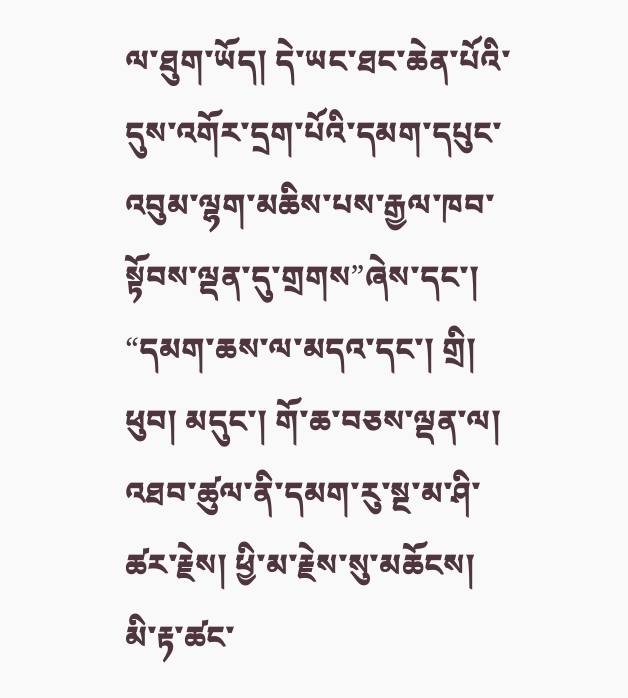ལ་ཐུག་ཡོད། དེ་ཡང་ཐང་ཆེན་པོའི་དུས་འགོར་དྲག་པོའི་དམག་དཔུང་འབུམ་ལྷག་མཆིས་པས་རྒྱལ་ཁབ་སྟོབས་ལྡན་དུ་གྲགས”ཞེས་དང་། “དམག་ཆས་ལ་མདའ་དང་། གྲི། ཕུབ། མདུང་། གོ་ཆ་བཅས་ལྡན་ལ། འཐབ་ཚུལ་ནི་དམག་རུ་སྔ་མ་ཤི་ཚར་རྗེས། ཕྱི་མ་རྗེས་སུ་མཆོངས། མི་རྟ་ཚང་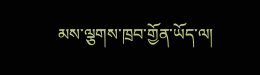མས་ལྕགས་ཁྲབ་གྱོན་ཡོད་ལ།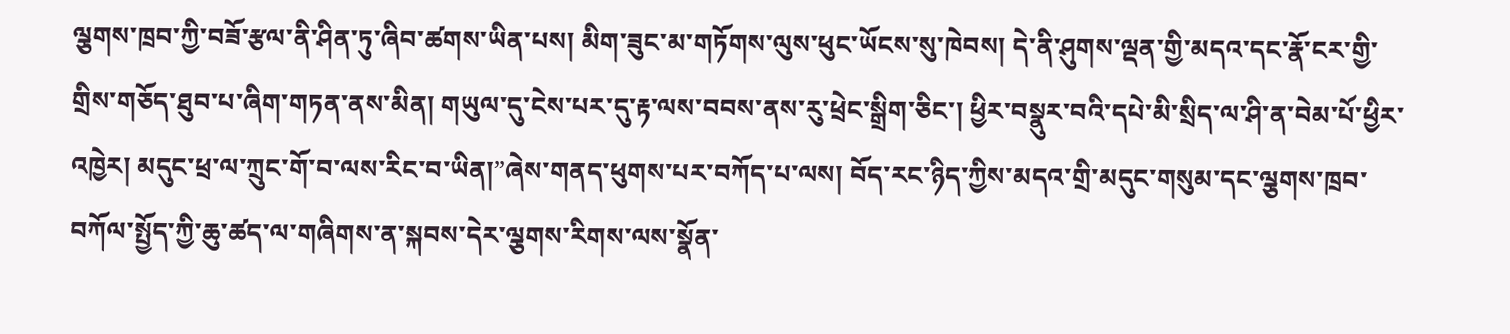ལྕགས་ཁྲབ་ཀྱི་བཟོ་རྩལ་ནི་ཤིན་ཏུ་ཞིབ་ཚགས་ཡིན་པས། མིག་ཟུང་མ་གཏོགས་ལུས་ཕུང་ཡོངས་སུ་ཁེབས། དེ་ནི་ཤུགས་ལྡན་གྱི་མདའ་དང་རྣོ་ངར་གྱི་གྲིས་གཅོད་ཐུབ་པ་ཞིག་གཏན་ནས་མིན། གཡུལ་དུ་ངེས་པར་དུ་རྟ་ལས་བབས་ནས་རུ་ཕྲེང་སྒྲིག་ཅིང་། ཕྱིར་བསྣུར་བའི་དཔེ་མི་སྲིད་ལ་ཤི་ན་བེམ་པོ་ཕྱིར་འཁྱེར། མདུང་ཕྲ་ལ་ཀྲུང་གོ་བ་ལས་རིང་བ་ཡིན།”ཞེས་གནད་ཕུགས་པར་བཀོད་པ་ལས། བོད་རང་ཉིད་ཀྱིས་མདའ་གྲི་མདུང་གསུམ་དང་ལྕགས་ཁྲབ་བཀོལ་སྤྱོད་ཀྱི་ཆུ་ཚད་ལ་གཞིགས་ན་སྐབས་དེར་ལྕགས་རིགས་ལས་སྣོན་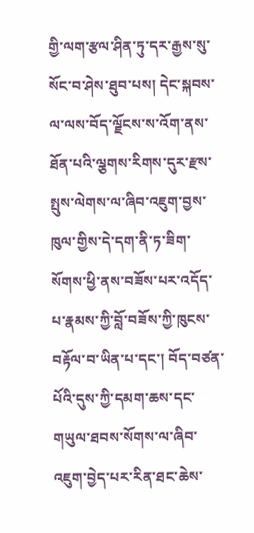གྱི་ལག་རྩལ་ཤིན་ཏུ་དར་རྒྱས་སུ་སོང་བ་ཤེས་ཐུབ་པས། དེང་སྐབས་ལ་ལས་བོད་ལྗོངས་ས་འོག་ནས་ཐོན་པའི་ལྕགས་རིགས་དུར་རྫས་སྤུས་ལེགས་ལ་ཞིབ་འཇུག་བྱས་ཁུལ་གྱིས་དེ་དག་ནི་ཏ་ཟིག་སོགས་ཕྱི་ནས་བཟོས་པར་འདོད་པ་རྣམས་ཀྱི་བློ་བཟོས་ཀྱི་ཁུངས་བརྟོལ་བ་ཡིན་པ་དང་། བོད་བཙན་པོའི་དུས་ཀྱི་དམག་ཆས་དང་གཡུལ་ཐབས་སོགས་ལ་ཞིབ་འཇུག་བྱེད་པར་རིན་ཐང་ཆེས་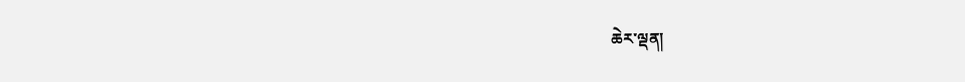ཆེར་ལྡན།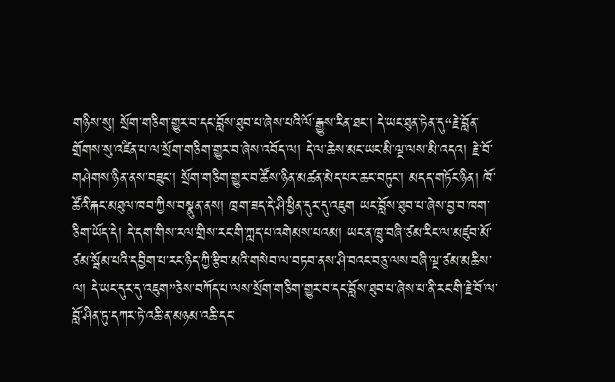གཉིས་སུ། སྲོག་གཅིག་གྱུར་བ་དང་བློས་ཐུབ་པ་ཞེས་པའི་ལོ་རྒྱུས་རིན་ཐང་། དེ་ཡང་ཐུན་ཏེན་དུ“རྗེ་བློན་གྲོགས་སུ་འཛིན་པ་ལ་སྲོག་གཅིག་གྱུར་བ་ཞེས་འབོད་ལ། དེ་ལ་ཆེས་མང་ཡང་མི་ལྔ་ལས་མི་འདའ། རྗེ་བོ་གཤེགས་ཉིན་ནས་བཟུང་། སྲོག་གཅིག་གྱུར་བ་ཚོས་ཉིན་མཚན་མེད་པར་ཆང་བཏུང་། མདད་གཏོང་ཉིན། ཁོ་ཚོའི་རྐང་མཐུལ་ཁབ་ཀྱིས་བསྣུན་ནས། ཁྲག་ཟད་དེ་ཤི་ཕྱིན་དུར་དུ་འཇུག ཡང་བློས་ཐུབ་པ་ཞེས་བྱ་བ་ཁག་ཅིག་ཡོད་དེ། དེ་དག་གིས་རལ་གྲིས་རང་གི་ཀླད་པ་འགེམས་པའམ། ཡང་ན་ཁྲུ་བཞི་ཙམ་རིང་ལ་མཛུབ་མོ་ཙམ་སྦོམ་པའི་དབྱིག་པ་རང་ཉིད་ཀྱི་རྩིབ་མའི་གསེབ་ལ་བཏབ་ནས་ཤི་བའང་བཅུ་ལས་བཞི་ལྔ་ཙམ་མཆིས་ལ། དེ་ཡང་དུར་དུ་འཇུག”ཅེས་བཀོད་པ་ལས་སྲོག་གཅིག་གྱུར་བ་དང་བློས་ཐུབ་པ་ཞེས་པ་ནི་རང་གི་རྗེ་བོ་ལ་བློ་ཤིན་ཏུ་དཀར་ཏེ་འཆི་ན་མཉམ་འཆི་དང་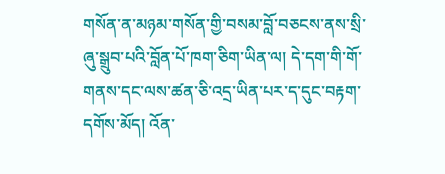གསོན་ན་མཉམ་གསོན་གྱི་བསམ་བློ་བཅངས་ནས་སྲི་ཞུ་སྒྲུབ་པའི་བློན་པོ་ཁག་ཅིག་ཡིན་ལ། དེ་དག་གི་གོ་གནས་དང་ལས་ཚན་ཅི་འདྲ་ཡིན་པར་ད་དུང་བརྟག་དགོས་མོད། འོན་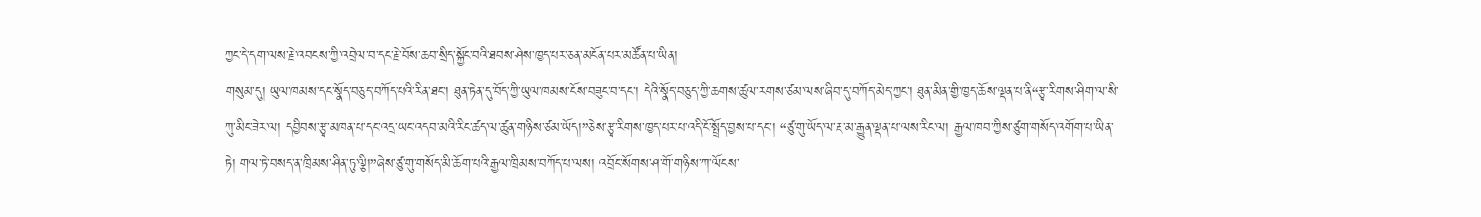ཀྱང་དེ་དག་ལས་རྗེ་འབངས་ཀྱི་འབྲེལ་བ་དང་རྗེ་བོས་ཆབ་སྲིད་སྐྱོང་བའི་ཐབས་ཤེས་ཁྱད་པར་ཅན་མངོན་པར་མཚོན་པ་ཡིན།
གསུམ་དུ། ཡུལ་ཁམས་དང་སྣོད་བཅུད་བཀོད་པའི་རིན་ཐང་། ཐུན་ཏེན་དུ་བོད་ཀྱི་ཡུལ་ཁམས་ངོས་བཟུང་བ་དང་། དེའི་སྣོད་བཅུད་ཀྱི་ཆགས་ཚུལ་རགས་ཙམ་ལས་ཞིབ་དུ་བཀོད་མེད་ཀྱང་། ཐུན་མིན་གྱི་ཁྱད་ཆོས་ལྡན་པ་ནི“རྩྭ་རིགས་ཤིག་ལ་སི་ཀུ་མིང་ཟེར་ལ། དབྱིབས་རྩྭ་མཁན་པ་དང་འདྲ་ཡང་འདབ་མའི་རིང་ཚད་ལ་ཚུན་གཉིས་ཙམ་ཡོད།”ཅེས་རྩྭ་རིགས་ཁྱད་པར་པ་འདི་ངོ་སྤྲོད་བྱས་པ་དང་། “ཙུ་གུ་ཡོད་ལ་རྔ་མ་རྒྱུན་ལྡན་པ་ལས་རིང་ལ། རྒྱལ་ཁབ་ཀྱིས་ཙུག་གསོད་འགོག་པ་ཡིན་ཏེ། གལ་ཏེ་བསད་ན་ཁྲིམས་ཤིན་ཏུ་ལྕི།”ཞེས་ཙུ་གུ་གསོད་མི་ཆོག་པའི་རྒྱལ་ཁྲིམས་བཀོད་པ་ལས། འབྲོང་སོགས་ཤ་གོ་གཉིས་ཀ་ལོངས་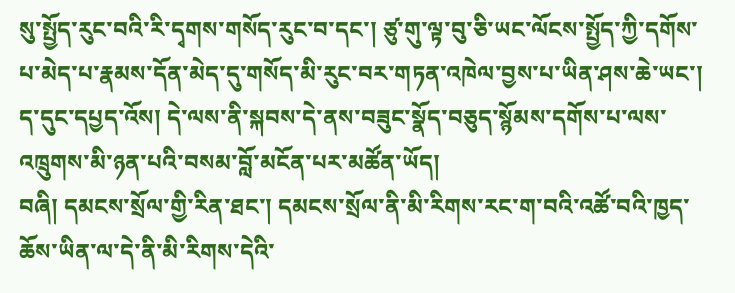སུ་སྤྱོད་རུང་བའི་རི་དྭགས་གསོད་རུང་བ་དང་། ཙུ་གུ་ལྟ་བུ་ཅི་ཡང་ལོངས་སྤྱོད་ཀྱི་དགོས་པ་མེད་པ་རྣམས་དོན་མེད་དུ་གསོད་མི་རུང་བར་གཏན་འཁེལ་བྱས་པ་ཡིན་ཤས་ཆེ་ཡང་། ད་དུང་དཔྱད་འོས། དེ་ལས་ནི་སྐབས་དེ་ནས་བཟུང་སྣོད་བཅུད་སྙོམས་དགོས་པ་ལས་འཁྲུགས་མི་ཉན་པའི་བསམ་བློ་མངོན་པར་མཚོན་ཡོད།
བཞི། དམངས་སྲོལ་གྱི་རིན་ཐང་། དམངས་སྲོལ་ནི་མི་རིགས་རང་ག་བའི་འཚོ་བའི་ཁྱད་ཆོས་ཡིན་ལ་དེ་ནི་མི་རིགས་དེའི་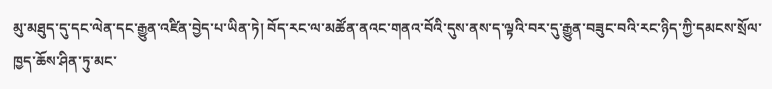མུ་མཐུད་དུ་དང་ལེན་དང་རྒྱུན་འཛིན་བྱེད་པ་ཡིན་ཏེ། བོད་རང་ལ་མཚོན་ནའང་གནའ་བོའི་དུས་ནས་ད་ལྟའི་བར་དུ་རྒྱུན་བཟུང་བའི་རང་ཉིད་ཀྱི་དམངས་སྲོལ་ཁྱད་ཆོས་ཤིན་ཏུ་མང་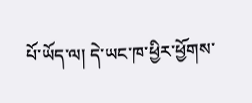པོ་ཡོད་ལ། དེ་ཡང་ཁ་ཕྱིར་ཕྱོགས་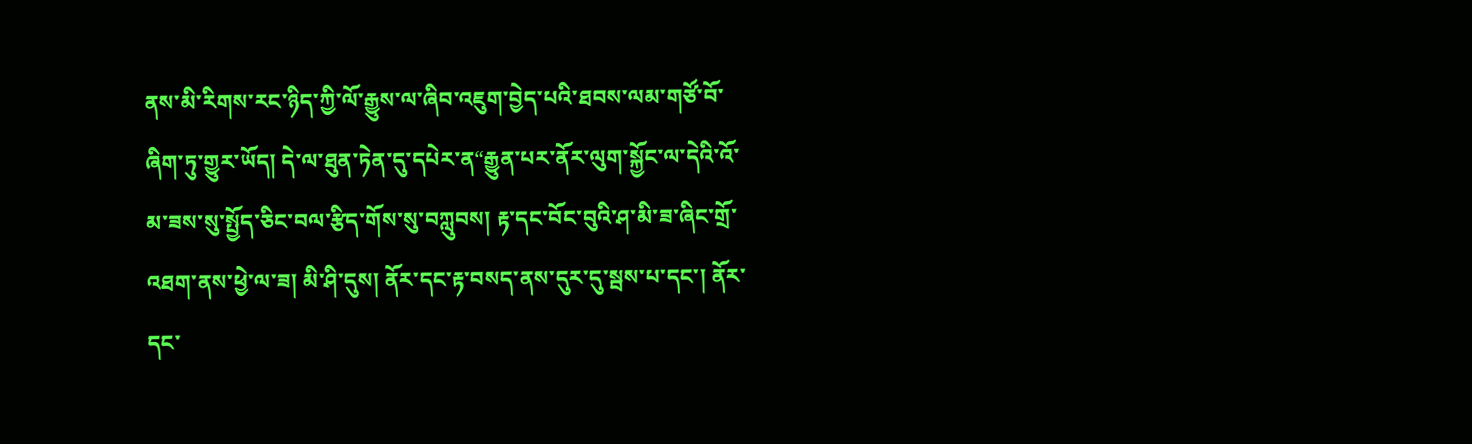ནས་མི་རིགས་རང་ཉིད་ཀྱི་ལོ་རྒྱུས་ལ་ཞིབ་འཇུག་བྱེད་པའི་ཐབས་ལམ་གཙོ་བོ་ཞིག་ཏུ་གྱུར་ཡོད། དེ་ལ་ཐུན་ཏེན་དུ་དཔེར་ན“རྒྱུན་པར་ནོར་ལུག་སྐྱོང་ལ་དེའི་འོ་མ་ཟས་སུ་སྤྱོད་ཅིང་བལ་རྩིད་གོས་སུ་བཀླུབས། རྟ་དང་བོང་བུའི་ཤ་མི་ཟ་ཞིང་གྲོ་འཐག་ནས་ཕྱེ་ལ་ཟ། མི་ཤི་དུས། ནོར་དང་རྟ་བསད་ནས་དུར་དུ་སྦས་པ་དང་། ནོར་དང་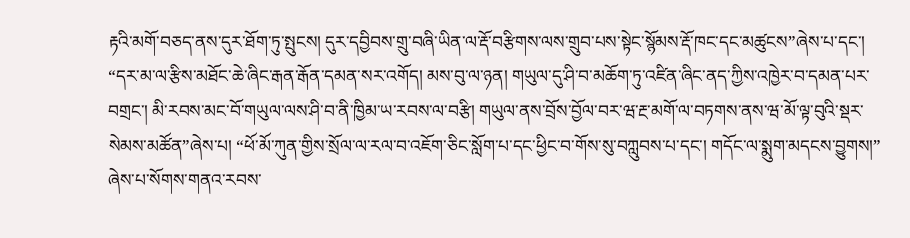རྟའི་མགོ་བཅད་ནས་དུར་ཐོག་ཏུ་སྤུངས། དུར་དབྱིབས་གྲུ་བཞི་ཡིན་ལ་རྡོ་བརྩིགས་ལས་གྲུབ་པས་སྟེང་སྙོམས་རྡོ་ཁང་དང་མཚུངས”ཞེས་པ་དང་། “དར་མ་ལ་རྩིས་མཐོང་ཆེ་ཞིང་རྒན་རྒོན་དམན་སར་འགོད། མས་བུ་ལ་ཉན། གཡུལ་དུ་ཤི་བ་མཆོག་ཏུ་འཛིན་ཞིང་ནད་ཀྱིས་འཁྱེར་བ་དམན་པར་བགྲང་། མི་རབས་མང་བོ་གཡུལ་ལས་ཤི་བ་ནི་ཁྱིམ་ཡ་རབས་ལ་བརྩི། གཡུལ་ནས་བྲོས་བྱོལ་བར་ཝ་རྔ་མགོ་ལ་བཏགས་ནས་ཝ་མོ་ལྟ་བུའི་སྡར་སེམས་མཚོན”ཞེས་པ། “ཕོ་མོ་ཀུན་གྱིས་སྲོལ་ལ་རལ་བ་འཇོག་ཅིང་སློག་པ་དང་ཕྱིང་བ་གོས་སུ་བཀླུབས་པ་དང་། གདོང་ལ་སྨུག་མདངས་བྱུགས།” ཞེས་པ་སོགས་གནའ་རབས་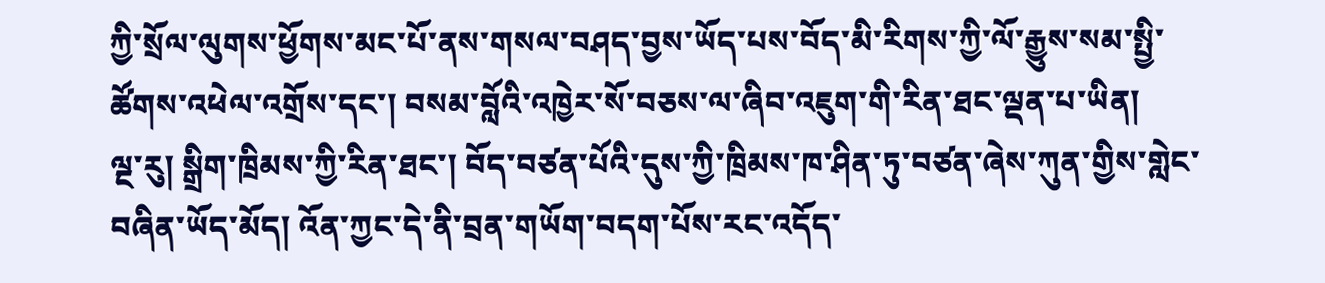ཀྱི་སྲོལ་ལུགས་ཕྱོགས་མང་པོ་ནས་གསལ་བཤད་བྱས་ཡོད་པས་བོད་མི་རིགས་ཀྱི་ལོ་རྒྱུས་སམ་སྤྱི་ཚོགས་འཕེལ་འགྲོས་དང་། བསམ་བློའི་འཁྱེར་སོ་བཅས་ལ་ཞིབ་འཇུག་གི་རིན་ཐང་ལྡན་པ་ཡིན།
ལྔ་རུ། སྒྲིག་ཁྲིམས་ཀྱི་རིན་ཐང་། བོད་བཙན་པོའི་དུས་ཀྱི་ཁྲིམས་ཁ་ཤིན་ཏུ་བཙན་ཞེས་ཀུན་གྱིས་གླེང་བཞིན་ཡོད་མོད། འོན་ཀྱང་དེ་ནི་བྲན་གཡོག་བདག་པོས་རང་འདོད་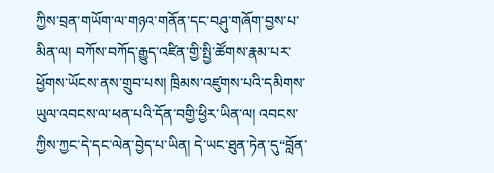ཀྱིས་བྲན་གཡོག་ལ་གཉའ་གནོན་དང་བཤུ་གཞོག་བྱས་པ་མིན་ལ། བཀོས་བཀོད་རྒྱུད་འཛིན་གྱི་སྤྱི་ཚོགས་རྣམ་པར་ཕྱོགས་ཡོངས་ནས་གྲུབ་པས། ཁྲིམས་འཛུགས་པའི་དམིགས་ཡུལ་འབངས་ལ་ཕན་པའི་དོན་བགྱི་ཕྱིར་ཡིན་ལ། འབངས་ཀྱིས་ཀྱང་དེ་དང་ལེན་བྱེད་པ་ཡིན། དེ་ཡང་ཐུན་ཏེན་དུ“བློན་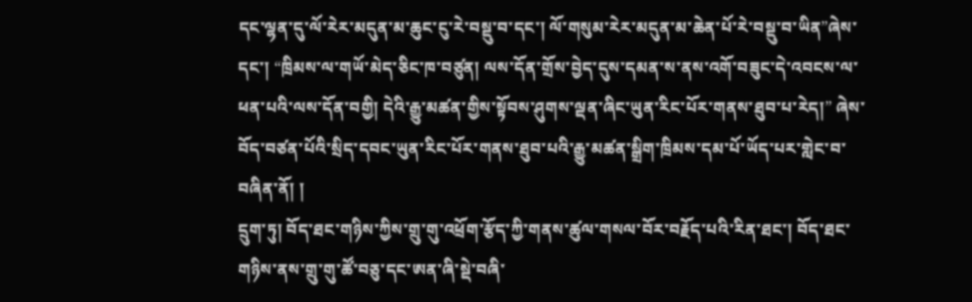དང་ལྷན་དུ་ལོ་རེར་མདུན་མ་ཆུང་ངུ་རེ་བསྡུ་བ་དང་། ལོ་གསུམ་རེར་མདུན་མ་ཆེན་པོ་རེ་བསྡུ་བ་ཡིན”ཞེས་དང་། “ཁྲིམས་ལ་གཡོ་མེད་ཅིང་ཁ་བཙུན། ལས་དོན་གྲོས་བྱེད་དུས་དམན་ས་ནས་འགོ་བཟུང་དེ་འབངས་ལ་ཕན་པའི་ལས་དོན་བགྱི། དེའི་རྒྱུ་མཚན་གྱིས་སྟོབས་ཤུགས་ལྡན་ཞིང་ཡུན་རིང་པོར་གནས་ཐུབ་པ་རེད།” ཞེས་བོད་བཙན་པོའི་སྲིད་དབང་ཡུན་རིང་པོར་གནས་ཐུབ་པའི་རྒྱུ་མཚན་སྒྲིག་ཁྲིམས་དམ་པོ་ཡོད་པར་གླེང་བ་བཞིན་ནོ། །
དྲུག་ཏུ། བོད་ཐང་གཉིས་ཀྱིས་གྲུ་གུ་འཕྲོག་རྩོད་ཀྱི་གནས་ཚུལ་གསལ་བོར་བརྗོད་པའི་རིན་ཐང་། བོད་ཐང་གཉིས་ནས་གྲུ་གུ་ཚོ་བཅུ་དང་ཨན་ཞི་སྡེ་བཞི་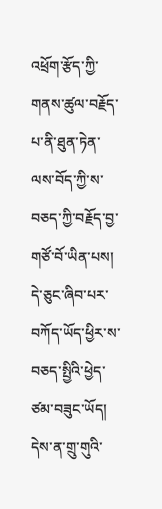འཕྲོག་རྩོད་ཀྱི་གནས་ཚུལ་བརྗོད་པ་ནི་ཐུན་ཏེན་ལས་བོད་ཀྱི་ས་བཅད་ཀྱི་བརྗོད་བྱ་གཙོ་བོ་ཡིན་པས། དེ་ཅུང་ཞིབ་པར་བཀོད་ཡོད་ཕྱིར་ས་བཅད་སྤྱིའི་ཕྱེད་ཙམ་བཟུང་ཡོད། དེས་ན་གྲུ་གུའི་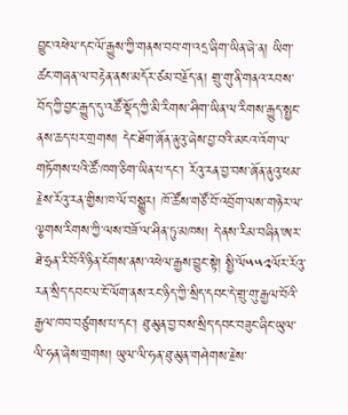བྱུང་འཕེལ་དང་ལོ་རྒྱུས་ཀྱི་གནས་བབ་ག་འདྲ་ཞིག་ཡིན་ཞེ་ན། ཡིག་ཚང་གཞན་ལ་བརྟེན་ནས་མདོར་ཙམ་བརྗོད་ན། གྲུ་གུ་ནི་གནའ་རབས་བོད་ཀྱི་བྱང་རྒྱུད་དུ་འཚོ་སྡོད་ཀྱི་མི་རིགས་ཤིག་ཡིན་ལ་རིགས་རྒྱུད་སྤྱང་ནས་ཆད་པར་གྲགས། དེང་ཐོག་ཞོན་ནུའུ་ཞེས་བྱ་བའི་མངའ་འོག་ལ་གཏོགས་པའི་ཚོ་ཁག་ཅིག་ཡིན་པ་དང་། རོའུ་རན་བྱ་བས་ཞོན་ནུའུ་ཕམ་རྗེས་རོའུ་རན་གྱིས་ཁ་ལོ་བསྒྱུར། ཁོ་ཚོས་གཙོ་བོ་འབྲོག་ལས་གཉེར་ལ་ལྕགས་རིགས་ཀྱི་ལས་བཟོ་ལ་ཤིན་ཏུ་མཁས། དེ་ནས་རིམ་བཞིན་ཨར་ཐེ་ཧྲན་རི་བོའི་ཉིན་ངོགས་ནས་འཕེལ་རྒྱས་བྱུང་སྟེ། སྤྱི་ལོ༥༥༢ལོར་རོའུ་རན་སྲིད་དབང་ལ་ངོ་ལོག་ནས་རང་ཉིད་ཀྱི་སྲིད་དབང་དེ་གྲུ་གུ་རྒྱལ་བོའི་རྒྱལ་ཁབ་བཙུགས་པ་དང་། ཐུ་མུན་བྱ་བས་སྲིད་དབང་བཟུང་ཞིང་ཡུལ་ལི་ཧན་ཞེས་གྲགས། ཡུལ་ལི་ཧན་ཐུ་མུན་གཤེགས་རྗེས་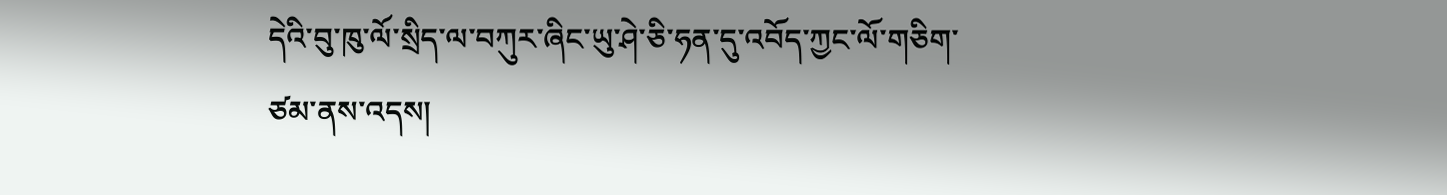དེའི་བུ་ཁུ་ལོ་སྲིད་ལ་བཀུར་ཞིང་ཡུ་ཤེ་ཅི་ཧན་དུ་འབོད་ཀྱང་ལོ་གཅིག་ཙམ་ནས་འདས།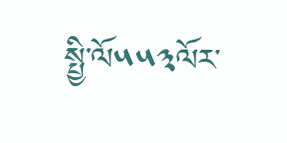སྤྱི་ལོ༥༥༣ལོར་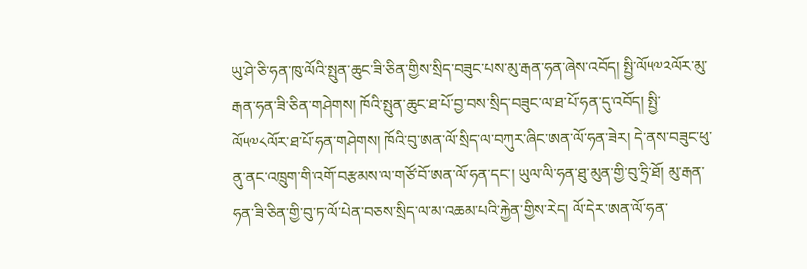ཡུ་ཤེ་ཅི་ཧན་ཁུ་ལོའི་སྤུན་ཆུང་ཟི་ཅིན་གྱིས་སྲིད་བཟུང་པས་མུ་རྒན་ཧན་ཞེས་འབོད། སྤྱི་ལོ༥༧༢ལོར་མུ་རྒན་ཧན་ཟི་ཅིན་གཤེགས། ཁོའི་སྤུན་ཆུང་ཐ་པོ་བྱ་བས་སྲིད་བཟུང་ལ་ཐ་པོ་ཧན་དུ་འབོད། སྤྱི་ལོ༥༧༨ལོར་ཐ་པོ་ཧན་གཤེགས། ཁོའི་བུ་ཨན་ལོ་སྲིད་ལ་བཀུར་ཞིང་ཨན་ལོ་ཧན་ཟེར། དེ་ནས་བཟུང་ཕུ་ནུ་ནང་འཁྲུག་གི་འགོ་བརྩམས་ལ་གཙོ་བོ་ཨན་ལོ་ཧན་དང་། ཡུལ་ལི་ཧན་ཐུ་མུན་གྱི་བུ་ཧྲི་ཐོ། མུ་རྒན་ཧན་ཟི་ཅིན་གྱི་བུ་ཏ་ལོ་པེན་བཅས་སྲིད་ལ་མ་འཆམ་པའི་རྐྱེན་གྱིས་རེད། ལོ་དེར་ཨན་ལོ་ཧན་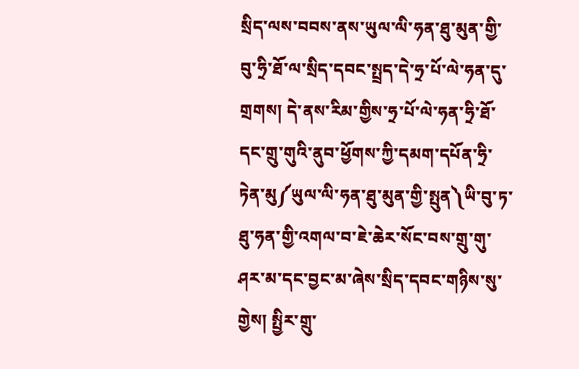སྲིད་ལས་བབས་ནས་ཡུལ་ལི་ཧན་ཐུ་མུན་གྱི་བུ་ཧྲི་ཐོ་ལ་སྲིད་དབང་སྤྲད་དེ་ཧྲ་པོ་ལེ་ཧན་དུ་གྲགས། དེ་ནས་རིམ་གྱིས་ཧྲ་པོ་ལེ་ཧན་ཧྲི་ཐོ་དང་གྲུ་གུའི་ནུབ་ཕྱོགས་ཀྱི་དམག་དཔོན་ཧྲི་ཏེན་མུ༼ཡུལ་ལི་ཧན་ཐུ་མུན་གྱི་སྤུན༽ཡི་བུ་ཏ་ཐུ་ཧན་གྱི་འགལ་བ་ཇེ་ཆེར་སོང་བས་གྲུ་གུ་ཤར་མ་དང་བྱང་མ་ཞེས་སྲིད་དབང་གཉིས་སུ་གྱེས། སྤྱིར་གྲུ་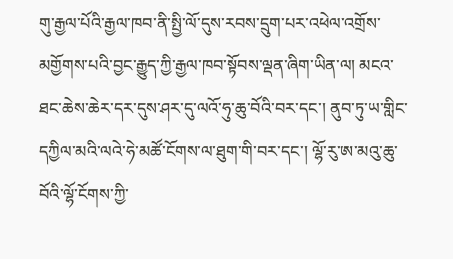གུ་རྒྱལ་པོའི་རྒྱལ་ཁབ་ནི་སྤྱི་ལོ་དུས་རབས་དྲུག་པར་འཕེལ་འགྲོས་མགྱོགས་པའི་བྱང་རྒྱུད་ཀྱི་རྒྱལ་ཁབ་སྟོབས་ལྡན་ཞིག་ཡིན་ལ། མངའ་ཐང་ཆེས་ཆེར་དར་དུས་ཤར་དུ་ལའོ་ཧུ་ཆུ་བོའི་བར་དང་། ནུབ་ཏུ་ཡ་གླིང་དཀྱིལ་མའི་ལའེ་ཧེ་མཚོ་ངོགས་ལ་ཐུག་གི་བར་དང་། ལྷོ་རུ་ཨ་མའུ་ཆུ་བོའི་ལྷོ་ངོགས་ཀྱི་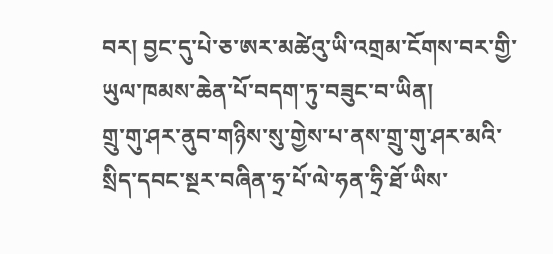བར། བྱང་དུ་པེ་ཅ་ཨར་མཚེའུ་ཡི་འགྲམ་ངོགས་བར་གྱི་ཡུལ་ཁམས་ཆེན་པོ་བདག་ཏུ་བཟུང་བ་ཡིན།
གྲུ་གུ་ཤར་ནུབ་གཉིས་སུ་གྱེས་པ་ནས་གྲུ་གུ་ཤར་མའི་སྲིད་དབང་སྔར་བཞིན་ཧྲ་པོ་ལེ་ཧན་ཧྲི་ཐོ་ཡིས་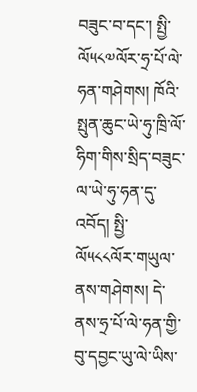བཟུང་བ་དང་། སྤྱི་ལོ༥༨༧ལོར་ཧྲ་པོ་ལེ་ཧན་གཤེགས། ཁོའི་སྤུན་ཆུང་ཡེ་ཧུ་ཁྲི་ལོ་ཧིག་གིས་སྲིད་བཟུང་ལ་ཡེ་ཧུ་ཧན་དུ་འབོད། སྤྱི་ལོ༥༨༨ལོར་གཡུལ་ནས་གཤེགས། དེ་ནས་ཧྲ་པོ་ལེ་ཧན་གྱི་བུ་དབྱང་ཡུ་ལེ་ཡིས་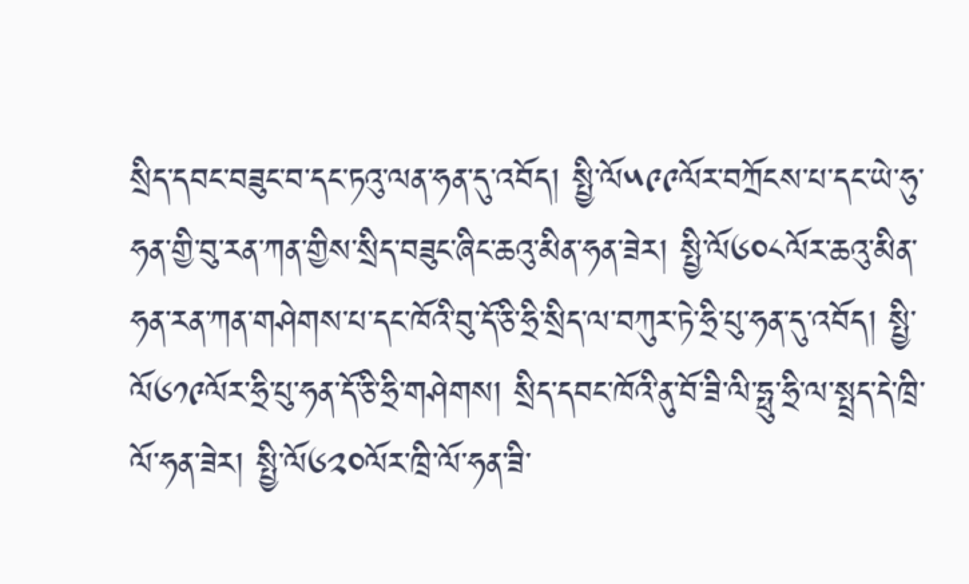སྲིད་དབང་བཟུང་བ་དང་ཏའུ་ལན་ཧན་དུ་འབོད། སྤྱི་ལོ༥༩༩ལོར་བཀྲོངས་པ་དང་ཡེ་ཧུ་ཧན་གྱི་བུ་རན་ཀན་གྱིས་སྲིད་བཟུང་ཞིང་ཆའུ་མིན་ཧན་ཟེར། སྤྱི་ལོ༦༠༨ལོར་ཆའུ་མིན་ཧན་རན་ཀན་གཤེགས་པ་དང་ཁོའི་བུ་དོ་ཅི་ཧྲི་སྲིད་ལ་བཀུར་ཏེ་ཧྲི་པུ་ཧན་དུ་འབོད། སྤྱི་ལོ༦༡༩ལོར་ཧྲི་པུ་ཧན་དོ་ཅི་ཧྲི་གཤེགས། སྲིད་དབང་ཁོའི་ནུ་བོ་ཟི་ལི་ཧྥུ་ཧྲི་ལ་སྤྲད་དེ་ཁྲི་ལོ་ཧན་ཟེར། སྤྱི་ལོ༦༢༠ལོར་ཁྲི་ལོ་ཧན་ཟི་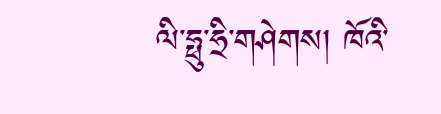ལི་ཧྥུ་ཧྲི་གཤེགས། ཁོའི་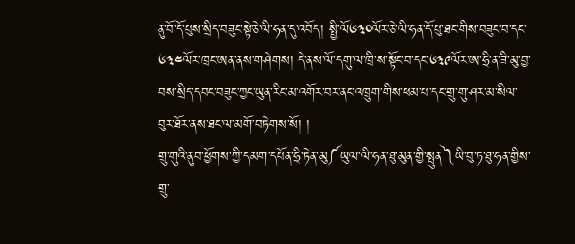ནུ་བོ་དོ་པུས་སྲིད་བཟུང་སྟེ་ཅེ་ལི་ཧན་དུ་འབོད། སྤྱི་ལོ༦༣༠ལོར་ཅེ་ལི་ཧན་དོ་པུ་ཐང་གིས་བཟུང་བ་དང་༦༣༤ལོར་ཁྲང་ཨན་ནས་གཤེགས། དེ་ནས་ལོ་དགུ་ལ་ཁྲི་ས་སྟོང་བ་དང་༦༣༩ལོར་ཨ་ཧྲི་ན་ཟི་མུ་བྱ་བས་སྲིད་དབང་བཟུང་ཀྱང་ཡུན་རིང་མ་འགོར་བར་ནང་འཁྲུག་གིས་ཕམ་པ་དང་གྲུ་གུ་ཤར་མ་སིལ་བུར་ཐོར་ནས་ཐང་ལ་མགོ་བཏེགས་སོ། །
གྲུ་གུའི་ནུབ་ཕྱོགས་ཀྱི་དམག་དཔོན་ཧྲི་ཏེན་མུ༼ཡུལ་ལི་ཧན་ཐུ་མུན་གྱི་སྤུན༽ཡི་བུ་ཏ་ཐུ་ཧན་གྱིས་གྲུ་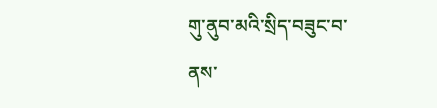གུ་ནུབ་མའི་སྲིད་བཟུང་བ་ནས་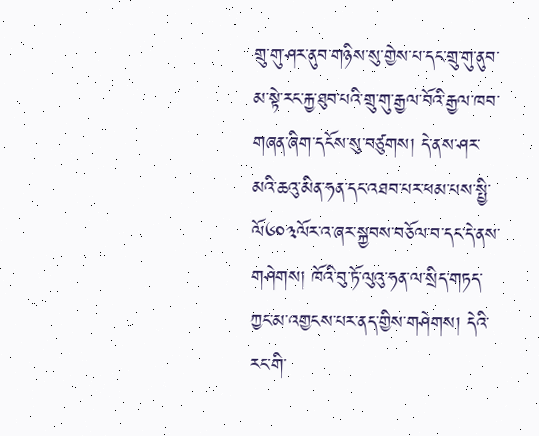གྲུ་གུ་ཤར་ནུབ་གཉིས་སུ་གྱེས་པ་དང་གྲུ་གུ་ནུབ་མ་སྟེ་རང་རྐྱ་ཐུབ་པའི་གྲུ་གུ་རྒྱལ་བོའི་རྒྱལ་ཁབ་གཞན་ཞིག་དངོས་སུ་བཙུགས། དེ་ནས་ཤར་མའི་ཆའུ་མིན་ཧན་དང་འཐབ་པར་ཕམ་པས་སྤྱི་ལོ༦༠༣ལོར་འ་ཞར་སྐྱབས་བཅོལ་བ་དང་དེ་ནས་གཤེགས། ཁོའི་བུ་ཏོ་ལུའུ་ཧན་ལ་སྲིད་གཏད་ཀྱང་མ་འགྱངས་པར་ནད་གྱིས་གཤེགས། དེའི་རང་གི་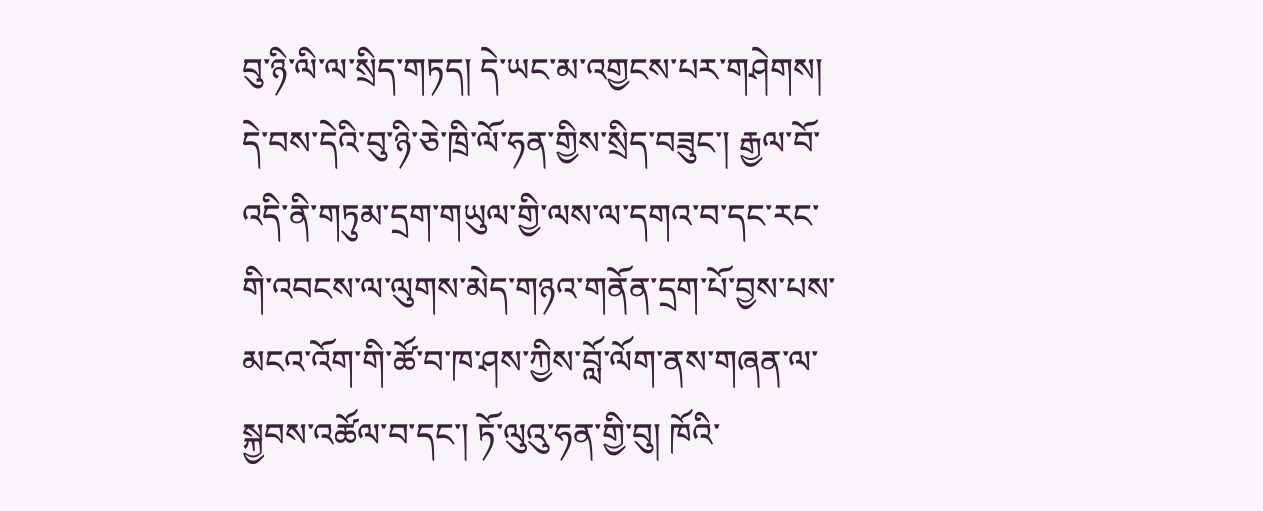བུ་ཉི་ལི་ལ་སྲིད་གཏད། དེ་ཡང་མ་འགྱངས་པར་གཤེགས། དེ་བས་དེའི་བུ་ཉི་ཅེ་ཁྲི་ལོ་ཧན་གྱིས་སྲིད་བཟུང་། རྒྱལ་བོ་འདི་ནི་གཏུམ་དྲག་གཡུལ་གྱི་ལས་ལ་དགའ་བ་དང་རང་གི་འབངས་ལ་ལུགས་མེད་གཉའ་གནོན་དྲག་པོ་བྱས་པས་མངའ་འོག་གི་ཚོ་བ་ཁ་ཤས་ཀྱིས་བློ་ལོག་ནས་གཞན་ལ་སྐྱབས་འཚོལ་བ་དང་། ཏོ་ལུའུ་ཧན་གྱི་བུ། ཁོའི་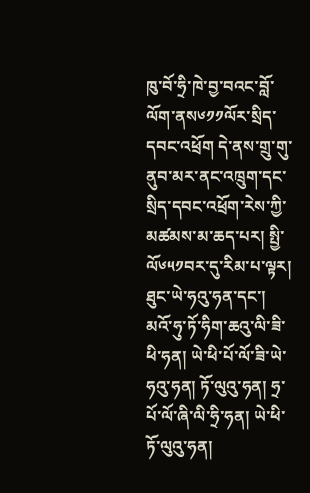ཁུ་བོ་ཧྲི་ཁེ་བྱ་བའང་བློ་ལོག་ནས༦༡༡ལོར་སྲིད་དབང་འཕྲོག དེ་ནས་གྲུ་གུ་ནུབ་མར་ནང་འཁྲུག་དང་སྲིད་དབང་འཕྲོག་རེས་ཀྱི་མཚམས་མ་ཆད་པར། སྤྱི་ལོ༦༥༡བར་དུ་རིམ་པ་ལྟར། ཐུང་ཡེ་ཧའུ་ཧན་དང་། མའོ་ཧུ་ཏོ་ཧིག་ཆའུ་ལི་ཟི་ཕི་ཧན། ཡེ་ཕི་པོ་ལོ་ཟི་ཡེ་ཧའུ་ཧན། ཏོ་ལུའུ་ཧན། ཧྲ་པོ་ལོ་ཞི་ལི་ཧྲི་ཧན། ཡེ་ཕི་ཏོ་ལུའུ་ཧན།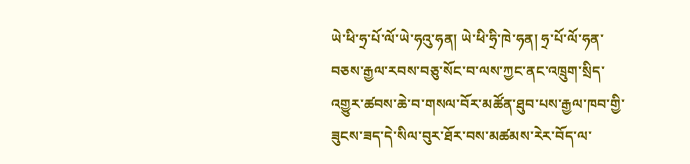ཡེ་ཕི་ཧྲ་པོ་ལོ་ཡེ་ཧའུ་ཧན། ཡེ་ཕི་ཧྲི་ཁེ་ཧན། ཧྲ་པོ་ལོ་ཧན་བཅས་རྒྱལ་རབས་བཅུ་སོང་བ་ལས་ཀྱང་ནང་འཁྲུག་སྲིད་འགྱུར་ཚབས་ཆེ་བ་གསལ་བོར་མཚོན་ཐུབ་པས་རྒྱལ་ཁབ་གྱི་ཟུངས་ཟད་དེ་སིལ་བུར་ཐོར་བས་མཚམས་རེར་བོད་ལ་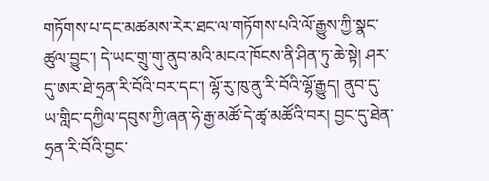གཏོགས་པ་དང་མཚམས་རེར་ཐང་ལ་གཏོགས་པའི་ལོ་རྒྱུས་ཀྱི་སྣང་ཚུལ་བྱུང་། དེ་ཡང་གྲུ་གུ་ནུབ་མའི་མངའ་ཁོངས་ནི་ཤིན་ཏུ་ཆེ་སྟེ། ཤར་དུ་ཨར་ཐེ་ཧྲན་རི་བོའི་བར་དང་། ལྷོ་རུ་ཁུ་ནུ་རི་བོའི་ལྷོ་རྒྱུད། ནུབ་དུ་ཡ་གླིང་དཀྱིལ་དབུས་ཀྱི་ཞན་ཧེ་རྒྱ་མཚོ་དེ་ཚྭ་མཚོའི་བར། བྱང་དུ་ཐེན་ཧྲན་རི་བོའི་བྱང་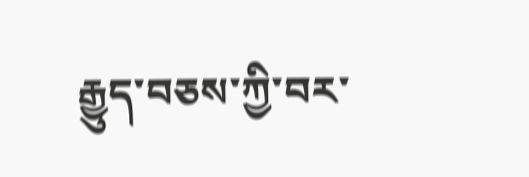རྒྱུད་བཅས་ཀྱི་བར་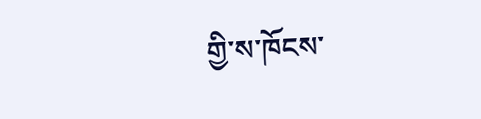གྱི་ས་ཁོངས་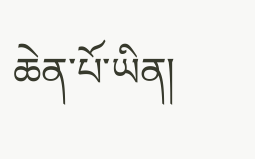ཆེན་པོ་ཡིན།